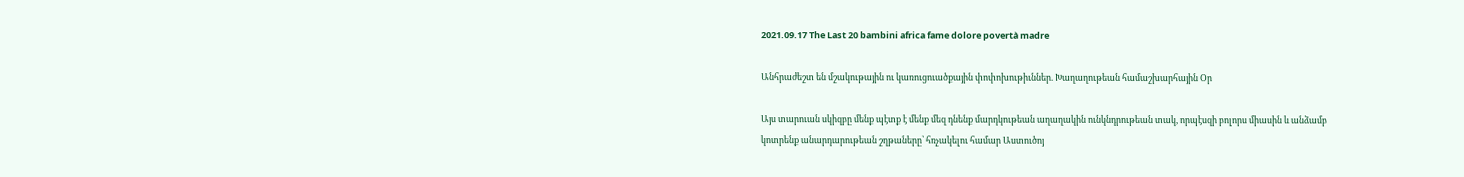2021.09.17 The Last 20 bambini africa fame dolore povertà madre

Անհրաժեշտ են մշակութային ու կառուցուածքային փոփոխութիւններ. Խաղաղութեան համաշխարհային Օր

Այս տարուան սկիզբը մենք պէտք է մենք մեզ դնենք մարդկութեան աղաղակին ունկնդրութեան տակ, որպէսզի բոլորս միասին և անձամբ կոտրենք անարդարութեան շղթաները՝ հռչակելու համար Աստուծոյ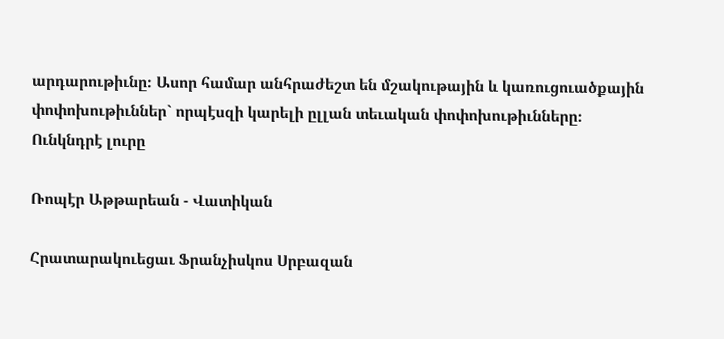արդարութիւնը։ Ասոր համար անհրաժեշտ են մշակութային և կառուցուածքային փոփոխութիւններ` որպէսզի կարելի ըլլան տեւական փոփոխութիւնները։
Ունկնդրէ լուրը

Ռոպէր Աթթարեան - Վատիկան

Հրատարակուեցաւ Ֆրանչիսկոս Սրբազան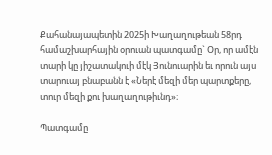Քահանայապետին 2025ի Խաղաղութեան 58րդ համաշխարհային օրուան պատգամը` Օր, որ ամէն տարի կը յիշատակուի մէկ Յունուարին եւ որուն այս տարուայ բնաբանն է «Ներէ մեզի մեր պարտքերը, տուր մեզի քու խաղաղութիւնդ»։

Պատգամը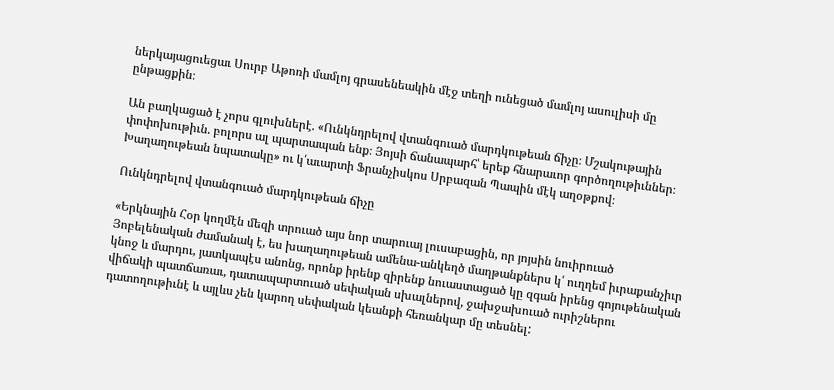ներկայացուեցաւ Սուրբ Աթոռի մամլոյ գրասենեակին մէջ տեղի ունեցած մամլոյ ասուլիսի մը ընթացքին։

Ան բաղկացած է չորս գլուխներէ. «Ունկնդրելով վտանգուած մարդկութեան ճիչը։ Մշակութային փոփոխութիւն. բոլորս ալ պարտապան ենք։ Յոյսի ճանապարհ՝ երեք հնարաւոր գործողութիւններ։ Խաղաղութեան նպատակը» ու կ՛աւարտի Ֆրանչիսկոս Սրբազան Պապին մէկ աղօթքով։

Ունկնդրելով վտանգուած մարդկութեան ճիչը

«Երկնային Հօր կողմէն մեզի տրուած այս նոր տարուայ լուսաբացին, որ յոյսին նուիրուած Յոբելենական ժամանակ է, ես խաղաղութեան ամենա-անկեղծ մաղթանքներս կ՛ ուղղեմ իւրաքանչիւր կնոջ և մարդու, յատկապէս անոնց, որոնք իրենք զիրենք նուաստացած կը զգան իրենց գոյութենական վիճակի պատճառաւ, դատապարտուած սեփական սխալներով, ջախջախուած ուրիշներու դատողութիւնէ և այլևս չեն կարող սեփական կեանքի հեռանկար մը տեսնել: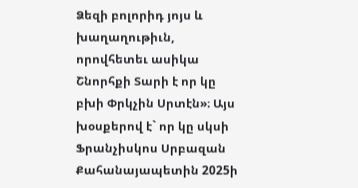Ձեզի բոլորիդ յոյս և խաղաղութիւն, որովհետեւ ասիկա Շնորհքի Տարի է որ կը բխի Փրկչին Սրտէն»։ Այս խօսքերով է` որ կը սկսի Ֆրանչիսկոս Սրբազան Քահանայապետին 2025ի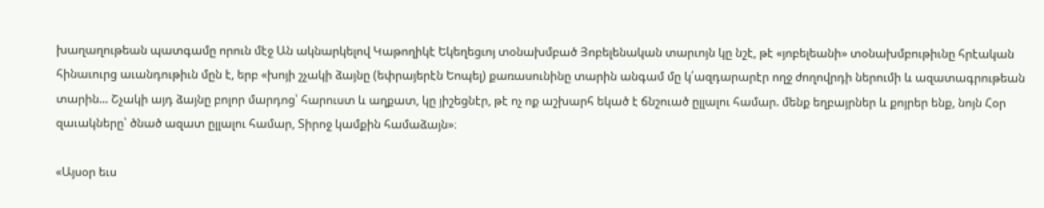խաղաղութեան պատգամը որուն մէջ Ան ակնարկելով Կաթողիկէ Եկեղեցւոյ տօնախմբած Յոբելենական տարւոյն կը նշէ, թէ «յոբելեանի» տօնախմբութիւնը հրէական հինաւուրց աւանդութիւն մըն է, երբ «խոյի շչակի ձայնը (եփրայերէն Եոպել) քառասունինը տարին անգամ մը կ՛ազդարարէր ողջ ժողովրդի ներումի և ազատագրութեան տարին... Շչակի այդ ձայնը բոլոր մարդոց՝ հարուստ և աղքատ, կը յիշեցնէր, թէ ոչ ոք աշխարհ եկած է ճնշուած ըլլալու համար. մենք եղբայրներ և քոյրեր ենք, նոյն Հօր զաւակները՝ ծնած ազատ ըլլալու համար, Տիրոջ կամքին համաձայն»։

«Այսօր եւս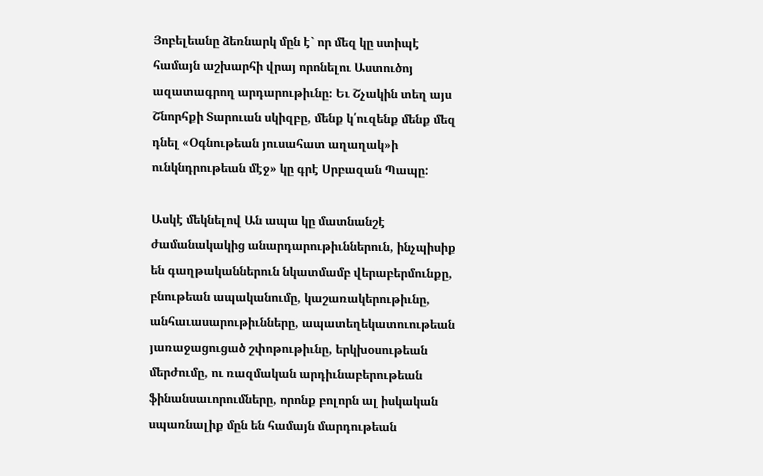Յոբելեանը ձեռնարկ մըն է` որ մեզ կը ստիպէ համայն աշխարհի վրայ որոնելու Աստուծոյ ազատագրող արդարութիւնը։ Եւ Շչակին տեղ այս Շնորհքի Տարուան սկիզբը, մենք կ՛ուզենք մենք մեզ դնել «Օգնութեան յուսահատ աղաղակ»ի ունկնդրութեան մէջ» կը գրէ Սրբազան Պապը:

Ասկէ մեկնելով Ան ապա կը մատնանշէ ժամանակակից անարդարութիւններուն, ինչպիսիք են գաղթականներուն նկատմամբ վերաբերմունքը, բնութեան ապականումը, կաշառակերութիւնը, անհաւասարութիւնները, ապատեղեկատուութեան յառաջացուցած շփոթութիւնը, երկխօսութեան մերժումը, ու ռազմական արդիւնաբերութեան ֆինանսաւորումները, որոնք բոլորն ալ իսկական սպառնալիք մըն են համայն մարդութեան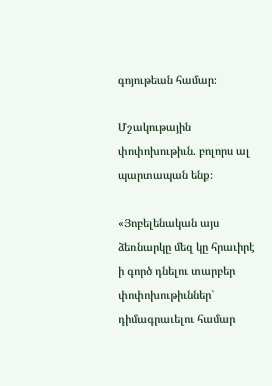գոյութեան համար։

Մշակութային փոփոխութիւն. բոլորս ալ պարտապան ենք։

«Յոբելենական այս ձեռնարկը մեզ կը հրաւիրէ ի գործ դնելու տարբեր փոփոխութիւններ` դիմագրաւելու համար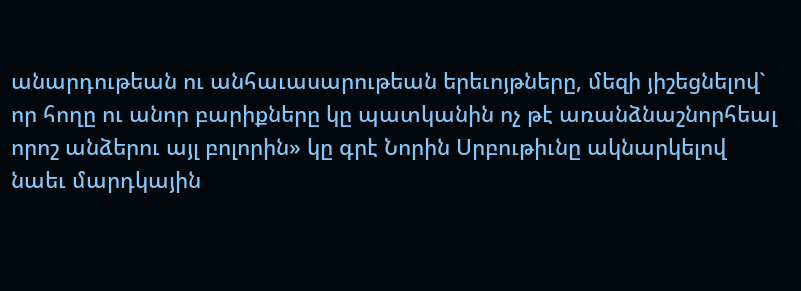անարդութեան ու անհաւասարութեան երեւոյթները, մեզի յիշեցնելով` որ հողը ու անոր բարիքները կը պատկանին ոչ թէ առանձնաշնորհեալ որոշ անձերու այլ բոլորին» կը գրէ Նորին Սրբութիւնը ակնարկելով նաեւ մարդկային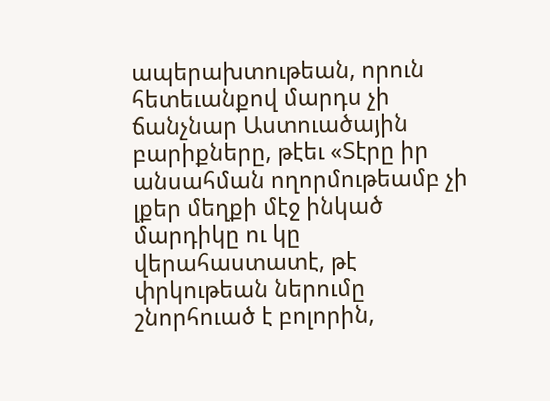ապերախտութեան, որուն հետեւանքով մարդս չի ճանչնար Աստուածային բարիքները, թէեւ «Տէրը իր անսահման ողորմութեամբ չի լքեր մեղքի մէջ ինկած մարդիկը ու կը վերահաստատէ, թէ փրկութեան ներումը շնորհուած է բոլորին,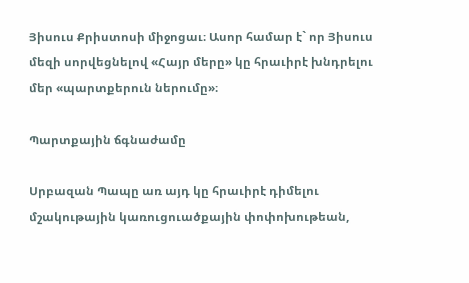Յիսուս Քրիստոսի միջոցաւ։ Ասոր համար է` որ Յիսուս մեզի սորվեցնելով «Հայր մերը» կը հրաւիրէ խնդրելու մեր «պարտքերուն ներումը»։

Պարտքային ճգնաժամը

Սրբազան Պապը առ այդ կը հրաւիրէ դիմելու մշակութային կառուցուածքային փոփոխութեան,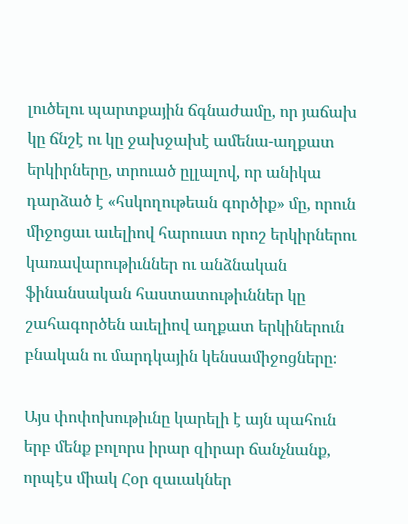լուծելու պարտքային ճգնաժամը, որ յաճախ կը ճնշէ ու կը ջախջախէ ամենա-աղքատ երկիրները, տրուած ըլլալով, որ անիկա դարձած է «հսկողութեան գործիք» մը, որուն միջոցաւ աւելիով հարուստ որոշ երկիրներու կառավարութիւններ ու անձնական ֆինանսական հաստատութիւններ կը շահագործեն աւելիով աղքատ երկիներուն բնական ու մարդկային կենսամիջոցները։

Այս փոփոխութիւնը կարելի է այն պահուն երբ մենք բոլորս իրար զիրար ճանչնանք, որպէս միակ Հօր զաւակներ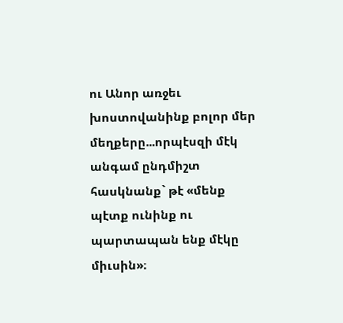ու Անոր առջեւ խոստովանինք բոլոր մեր մեղքերը...որպէսզի մէկ անգամ ընդմիշտ հասկնանք` թէ «մենք պէտք ունինք ու պարտապան ենք մէկը միւսին»։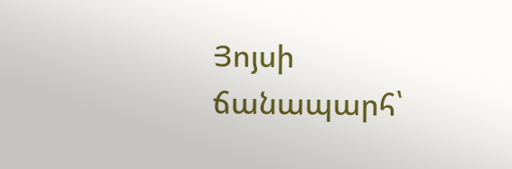Յոյսի ճանապարհ՝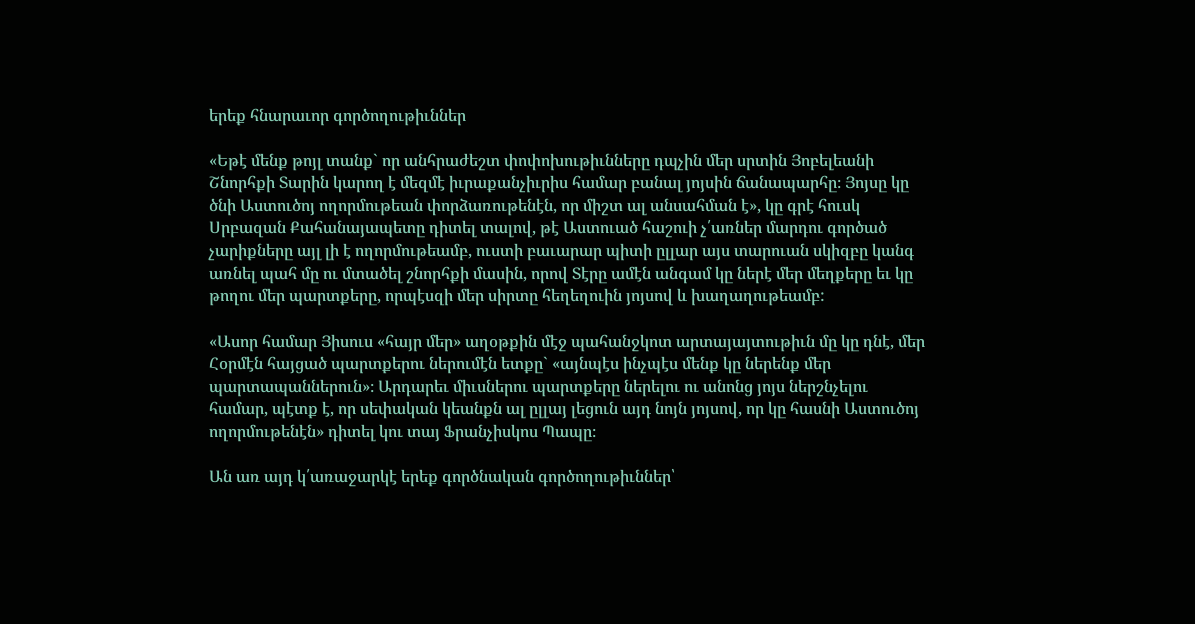երեք հնարաւոր գործողութիւններ

«Եթէ մենք թոյլ տանք` որ անհրաժեշտ փոփոխութիւնները դպչին մեր սրտին Յոբելեանի Շնորհքի Տարին կարող է մեզմէ իւրաքանչիւրիս համար բանալ յոյսին ճանապարհը։ Յոյսը կը ծնի Աստուծոյ ողորմութեան փորձառութենէն, որ միշտ ալ անսահման է», կը գրէ հուսկ Սրբազան Քահանայապետը դիտել տալով, թէ Աստուած հաշուի չ՛առներ մարդու գործած չարիքները այլ լի է ողորմութեամբ, ուստի բաւարար պիտի ըլլար այս տարուան սկիզբը կանգ առնել պահ մը ու մտածել շնորհքի մասին, որով Տէրը ամէն անգամ կը ներէ մեր մեղքերը եւ կը թողու մեր պարտքերը, որպէսզի մեր սիրտը հեղեղուին յոյսով և խաղաղութեամբ:

«Ասոր համար Յիսուս «հայր մեր» աղօթքին մէջ պահանջկոտ արտայայտութիւն մը կը դնէ, մեր Հօրմէն հայցած պարտքերու ներումէն ետքը` «այնպէս ինչպէս մենք կը ներենք մեր պարտապաններուն»։ Արդարեւ միւսներու պարտքերը ներելու ու անոնց յոյս ներշնչելու համար, պէտք է, որ սեփական կեանքն ալ ըլլայ լեցուն այդ նոյն յոյսով, որ կը հասնի Աստուծոյ ողորմութենէն» դիտել կու տայ Ֆրանչիսկոս Պապը։

Ան առ այդ կ՛առաջարկէ երեք գործնական գործողութիւններ՝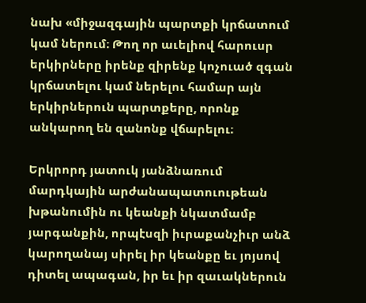նախ «միջազգային պարտքի կրճատում կամ ներում։ Թող որ աւելիով հարուսր երկիրները իրենք զիրենք կոչուած զգան կրճատելու կամ ներելու համար այն երկիրներուն պարտքերը, որոնք անկարող են զանոնք վճարելու։

Երկրորդ յատուկ յանձնառում մարդկային արժանապատուութեան խթանումին ու կեանքի նկատմամբ յարգանքին, որպէսզի իւրաքանչիւր անձ կարողանայ սիրել իր կեանքը եւ յոյսով դիտել ապագան, իր եւ իր զաւակներուն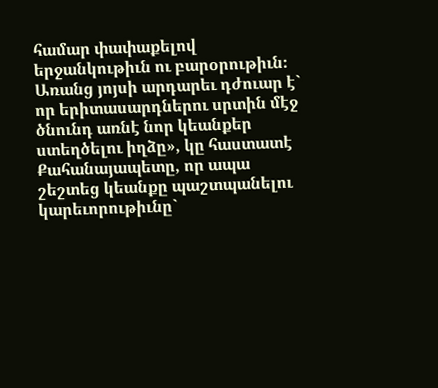համար փափաքելով երջանկութիւն ու բարօրութիւն։ Առանց յոյսի արդարեւ դժուար է` որ երիտասարդներու սրտին մէջ ծնունդ առնէ նոր կեանքեր ստեղծելու իղձը», կը հաստատէ Քահանայապետը, որ ապա շեշտեց կեանքը պաշտպանելու կարեւորութիւնը`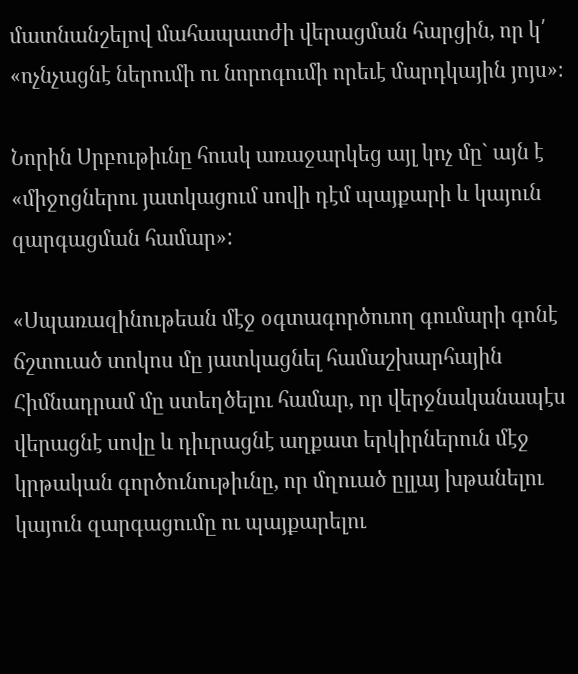մատնանշելով մահապատժի վերացման հարցին, որ կ՛ «ոչնչացնէ ներումի ու նորոգումի որեւէ մարդկային յոյս»։

Նորին Սրբութիւնը հուսկ առաջարկեց այլ կոչ մը` այն է «միջոցներու յատկացում սովի դէմ պայքարի և կայուն զարգացման համար»:

«Սպառազինութեան մէջ օգտագործուող գումարի գոնէ ճշտուած տոկոս մը յատկացնել համաշխարհային Հիմնադրամ մը ստեղծելու համար, որ վերջնականապէս վերացնէ սովը և դիւրացնէ աղքատ երկիրներուն մէջ կրթական գործունութիւնը, որ մղուած ըլլայ խթանելու կայուն զարգացումը ու պայքարելու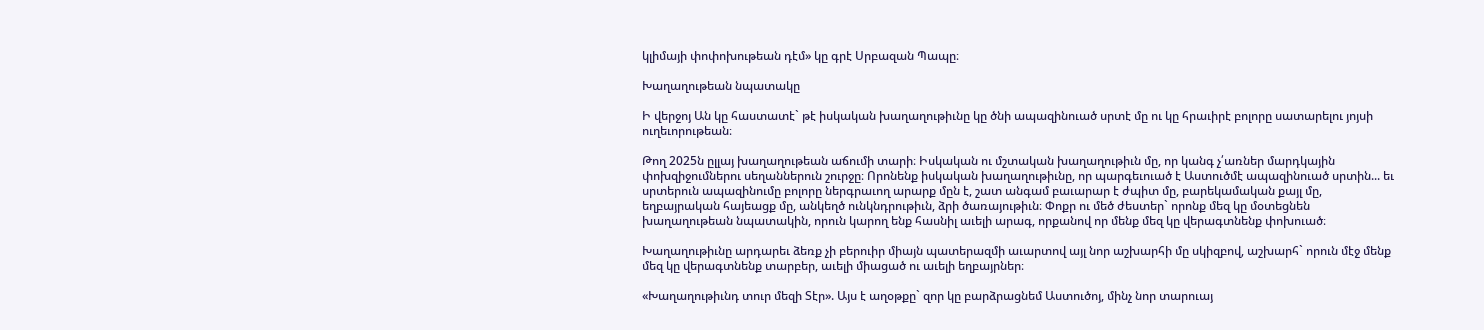կլիմայի փոփոխութեան դէմ» կը գրէ Սրբազան Պապը։

Խաղաղութեան նպատակը

Ի վերջոյ Ան կը հաստատէ` թէ իսկական խաղաղութիւնը կը ծնի ապազինուած սրտէ մը ու կը հրաւիրէ բոլորը սատարելու յոյսի ուղեւորութեան։

Թող 2025ն ըլլայ խաղաղութեան աճումի տարի։ Իսկական ու մշտական խաղաղութիւն մը, որ կանգ չ՛առներ մարդկային փոխզիջումներու սեղաններուն շուրջը։ Որոնենք իսկական խաղաղութիւնը, որ պարգեւուած է Աստուծմէ ապազինուած սրտին... եւ սրտերուն ապազինումը բոլորը ներգրաւող արարք մըն է, շատ անգամ բաւարար է ժպիտ մը, բարեկամական քայլ մը, եղբայրական հայեացք մը, անկեղծ ունկնդրութիւն, ձրի ծառայութիւն։ Փոքր ու մեծ ժեստեր` որոնք մեզ կը մօտեցնեն խաղաղութեան նպատակին, որուն կարող ենք հասնիլ աւելի արագ, որքանով որ մենք մեզ կը վերագտնենք փոխուած։

Խաղաղութիւնը արդարեւ ձեռք չի բերուիր միայն պատերազմի աւարտով այլ նոր աշխարհի մը սկիզբով, աշխարհ` որուն մէջ մենք մեզ կը վերագտնենք տարբեր, աւելի միացած ու աւելի եղբայրներ։

«Խաղաղութիւնդ տուր մեզի Տէր». Այս է աղօթքը` զոր կը բարձրացնեմ Աստուծոյ, մինչ նոր տարուայ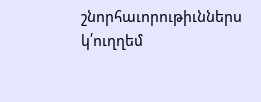շնորհաւորութիւններս կ՛ուղղեմ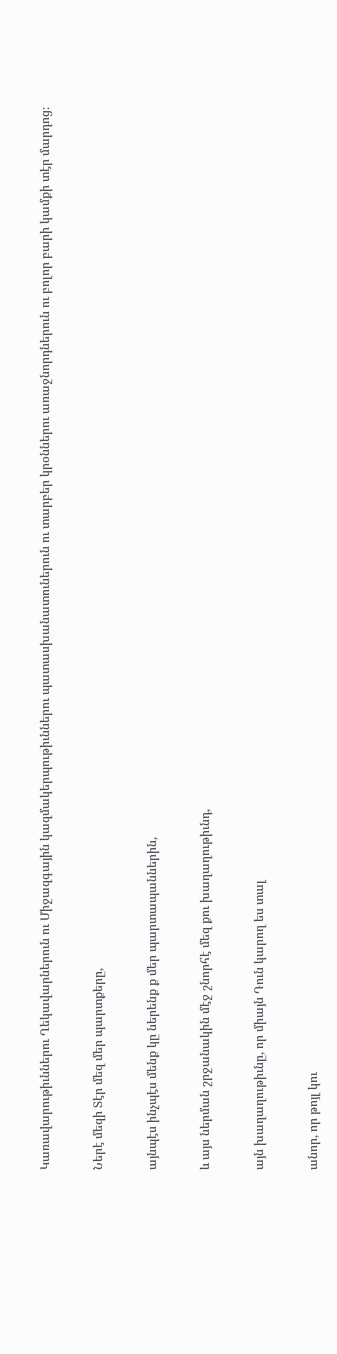Կառավարութիւններու Ղեկավարներուն ու Միջազգային կազմակերպութիւններու պատասխանատուներուն ու տարբեր կրօններու առաջնորդներուն ու բոլոր բարի կամքի տէր մարդոց։

Ներէ մեզի Տէր մեզ մեր պարտքերը,

այնպէս ինչպէս մենք կը ներենք ք մեր պարտապաններին,

և այս ներման շրջանակին մէջ շնորհէ մեզ քու խաղաղութիւնդ,

այն խաղաղութիւնը, որ միայն Դուն կարող ես տալ

անոր, որ թոյլ կու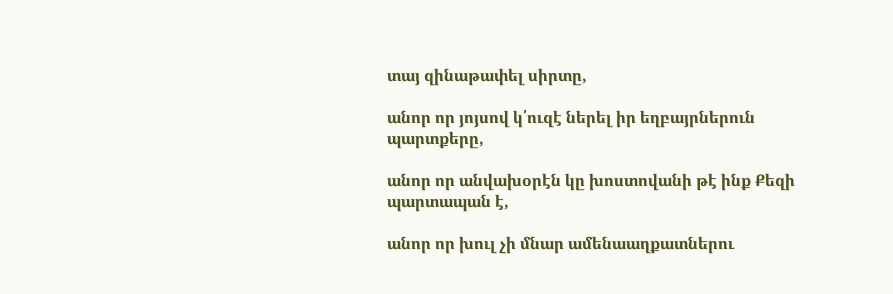տայ զինաթափել սիրտը,

անոր որ յոյսով կ՛ուզէ ներել իր եղբայրներուն պարտքերը,

անոր որ անվախօրէն կը խոստովանի թէ ինք Քեզի պարտապան է,

անոր որ խուլ չի մնար ամենաաղքատներու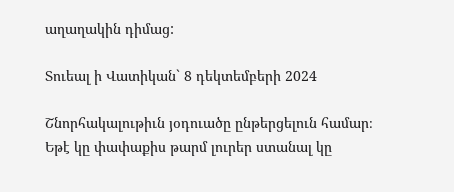աղաղակին դիմաց:

Տուեալ ի Վատիկան` 8 դեկտեմբերի 2024

Շնորհակալութիւն յօդուածը ընթերցելուն համար։ Եթէ կը փափաքիս թարմ լուրեր ստանալ կը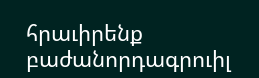հրաւիրենք բաժանորդագրուիլ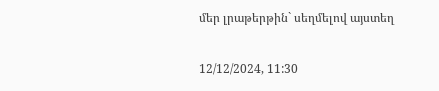մեր լրաթերթին` սեղմելով այստեղ

12/12/2024, 11:30